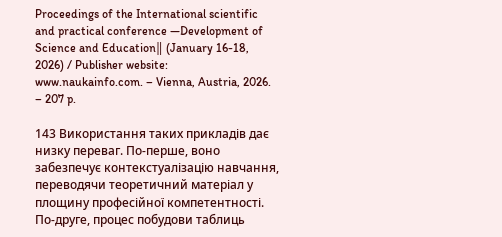Proceedings of the International scientific and practical conference ―Development of Science and Education‖ (January 16-18, 2026) / Publisher website: www.naukainfo.com. – Vienna, Austria, 2026. – 207 p.

143 Використання таких прикладів дає низку переваг. По-перше, воно забезпечує контекстуалізацію навчання, переводячи теоретичний матеріал у площину професійної компетентності. По-друге, процес побудови таблиць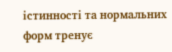істинності та нормальних форм тренує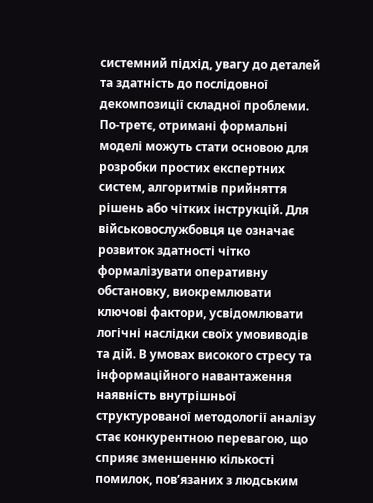системний підхід, увагу до деталей та здатність до послідовної декомпозиції складної проблеми. По-третє, отримані формальні моделі можуть стати основою для розробки простих експертних систем, алгоритмів прийняття рішень або чітких інструкцій. Для військовослужбовця це означає розвиток здатності чітко формалізувати оперативну обстановку, виокремлювати ключові фактори, усвідомлювати логічні наслідки своїх умовиводів та дій. В умовах високого стресу та інформаційного навантаження наявність внутрішньої структурованої методології аналізу стає конкурентною перевагою, що сприяє зменшенню кількості помилок, пов’язаних з людським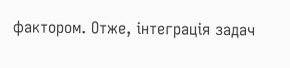фактором. Отже, інтеграція задач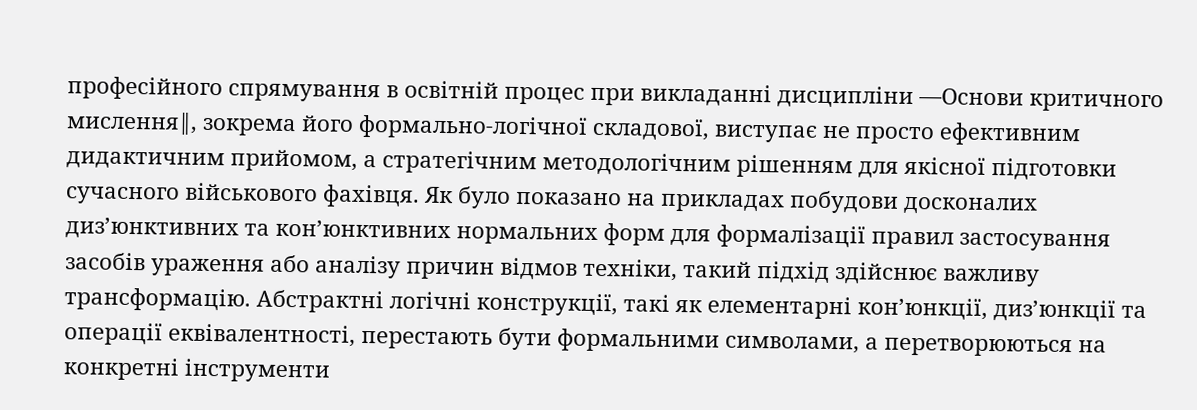професійного спрямування в освітній процес при викладанні дисципліни ―Основи критичного мислення‖, зокрема його формально-логічної складової, виступає не просто ефективним дидактичним прийомом, а стратегічним методологічним рішенням для якісної підготовки сучасного військового фахівця. Як було показано на прикладах побудови досконалих диз’юнктивних та кон’юнктивних нормальних форм для формалізації правил застосування засобів ураження або аналізу причин відмов техніки, такий підхід здійснює важливу трансформацію. Абстрактні логічні конструкції, такі як елементарні кон’юнкції, диз’юнкції та операції еквівалентності, перестають бути формальними символами, а перетворюються на конкретні інструменти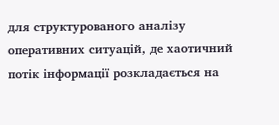для структурованого аналізу оперативних ситуацій, де хаотичний потік інформації розкладається на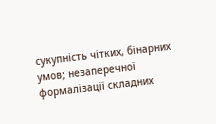сукупність чітких, бінарних умов; незаперечної формалізації складних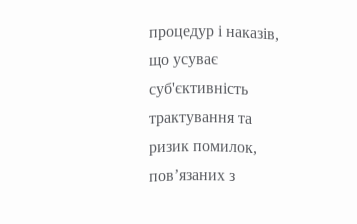процедур і наказів, що усуває суб'єктивність трактування та ризик помилок, пов’язаних з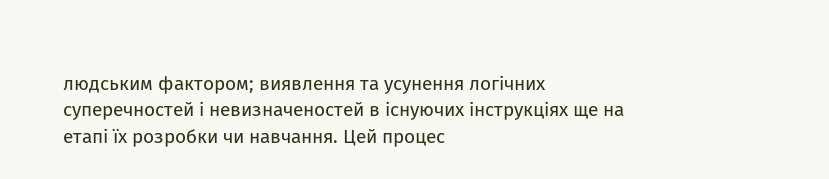людським фактором; виявлення та усунення логічних суперечностей і невизначеностей в існуючих інструкціях ще на етапі їх розробки чи навчання. Цей процес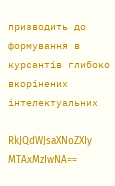призводить до формування в курсантів глибоко вкорінених інтелектуальних

RkJQdWJsaXNoZXIy MTAxMzIwNA==